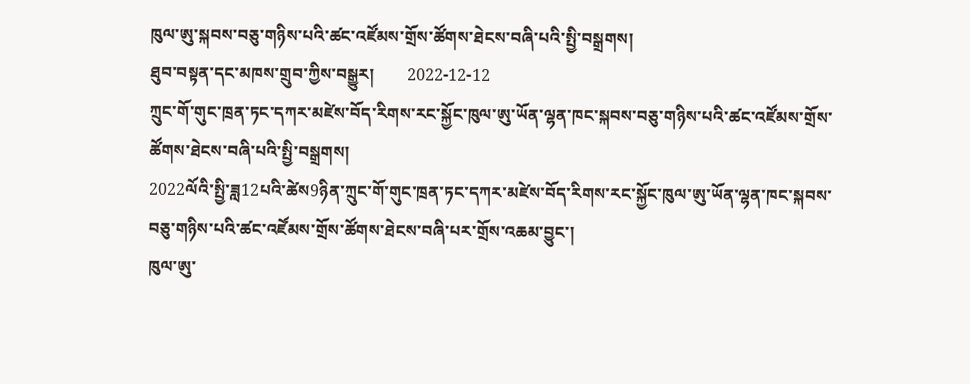ཁུལ་ཨུ་སྐབས་བཅུ་གཉིས་པའི་ཚང་འཛོམས་གྲོས་ཚོགས་ཐེངས་བཞི་པའི་སྤྱི་བསྒྲགས།
ཐུབ་བསྟན་དང་མཁས་གྲུབ་ཀྱིས་བསྒྱུར།        2022-12-12
ཀྲུང་གོ་གུང་ཁྲན་ཏང་དཀར་མཛེས་བོད་རིགས་རང་སྐྱོང་ཁུལ་ཨུ་ཡོན་ལྷན་ཁང་སྐབས་བཅུ་གཉིས་པའི་ཚང་འཛོམས་གྲོས་ཚོགས་ཐེངས་བཞི་པའི་སྤྱི་བསྒྲགས།
2022ལོའི་སྤྱི་ཟླ12པའི་ཚེས9ཉིན་ཀྲུང་གོ་གུང་ཁྲན་ཏང་དཀར་མཛེས་བོད་རིགས་རང་སྐྱོང་ཁུལ་ཨུ་ཡོན་ལྷན་ཁང་སྐབས་བཅུ་གཉིས་པའི་ཚང་འཛོམས་གྲོས་ཚོགས་ཐེངས་བཞི་པར་གྲོས་འཆམ་བྱུང་།
ཁུལ་ཨུ་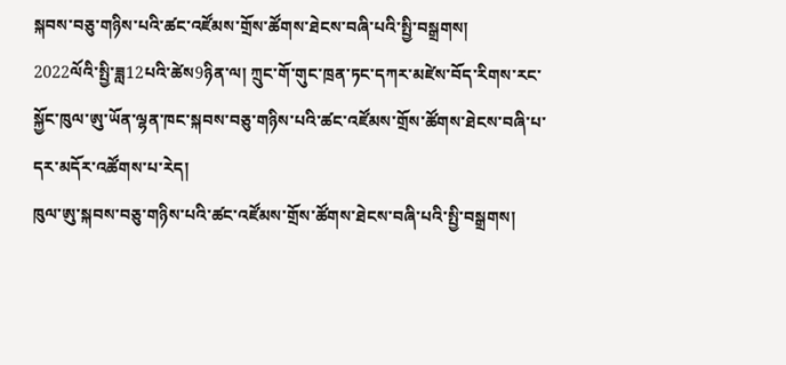སྐབས་བཅུ་གཉིས་པའི་ཚང་འཛོམས་གྲོས་ཚོགས་ཐེངས་བཞི་པའི་སྤྱི་བསྒྲགས།
2022ལོའི་སྤྱི་ཟླ12པའི་ཚེས9ཉིན་ལ། ཀྲུང་གོ་གུང་ཁྲན་ཏང་དཀར་མཛེས་བོད་རིགས་རང་སྐྱོང་ཁུལ་ཨུ་ཡོན་ལྷན་ཁང་སྐབས་བཅུ་གཉིས་པའི་ཚང་འཛོམས་གྲོས་ཚོགས་ཐེངས་བཞི་པ་དར་མདོར་འཚོགས་པ་རེད།
ཁུལ་ཨུ་སྐབས་བཅུ་གཉིས་པའི་ཚང་འཛོམས་གྲོས་ཚོགས་ཐེངས་བཞི་པའི་སྤྱི་བསྒྲགས།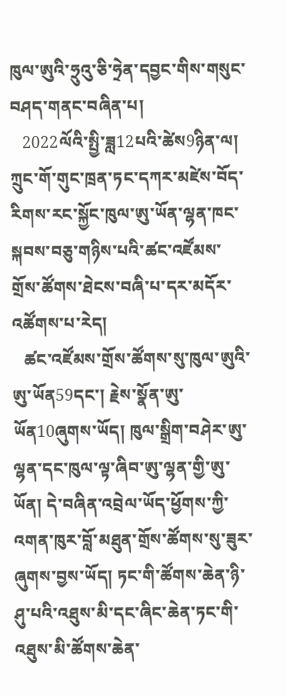ཁུལ་ཨུའི་ཧྲུའུ་ཅི་ཧྲེན་དབྱང་གིས་གསུང་བཤད་གནང་བཞིན་པ།
   2022ལོའི་སྤྱི་ཟླ12པའི་ཚེས9ཉིན་ལ། ཀྲུང་གོ་གུང་ཁྲན་ཏང་དཀར་མཛེས་བོད་རིགས་རང་སྐྱོང་ཁུལ་ཨུ་ཡོན་ལྷན་ཁང་སྐབས་བཅུ་གཉིས་པའི་ཚང་འཛོམས་གྲོས་ཚོགས་ཐེངས་བཞི་པ་དར་མདོར་འཚོགས་པ་རེད།
   ཚང་འཛོམས་གྲོས་ཚོགས་སུ་ཁུལ་ཨུའི་ཨུ་ཡོན59དང་། རྗེས་སྣོན་ཨུ་ཡོན10ཞུགས་ཡོད། ཁུལ་སྒྲིག་བཤེར་ཨུ་ལྷན་དང་ཁུལ་ལྟ་ཞིབ་ཨུ་ལྷན་གྱི་ཨུ་ཡོན། དེ་བཞིན་འབྲེལ་ཡོད་ཕྱོགས་ཀྱི་འགན་ཁུར་བློ་མཐུན་གྲོས་ཚོགས་སུ་ཟུར་ཞུགས་བྱས་ཡོད། ཏང་གི་ཚོགས་ཆེན་ཉི་ཤུ་པའི་འཐུས་མི་དང་ཞིང་ཆེན་ཏང་གི་འཐུས་མི་ཚོགས་ཆེན་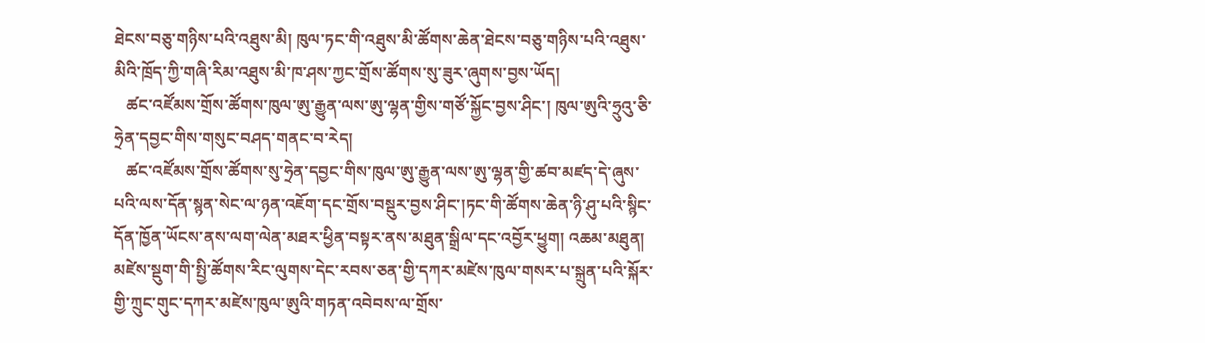ཐེངས་བཅུ་གཉིས་པའི་འཐུས་མི། ཁུལ་ཏང་གི་འཐུས་མི་ཚོགས་ཆེན་ཐེངས་བཅུ་གཉིས་པའི་འཐུས་མིའི་ཁྲོད་ཀྱི་གཞི་རིམ་འཐུས་མི་ཁ་ཤས་ཀྱང་གྲོས་ཚོགས་སུ་ཟུར་ཞུགས་བྱས་ཡོད།
   ཚང་འཛོམས་གྲོས་ཚོགས་ཁུལ་ཨུ་རྒྱུན་ལས་ཨུ་ལྷན་གྱིས་གཙོ་སྐྱོང་བྱས་ཤིང་། ཁུལ་ཨུའི་ཧྲུའུ་ཅི་ཧྲེན་དབྱང་གིས་གསུང་བཤད་གནང་བ་རེད།
   ཚང་འཛོམས་གྲོས་ཚོགས་སུ་ཧྲེན་དབྱང་གིས་ཁུལ་ཨུ་རྒྱུན་ལས་ཨུ་ལྷན་གྱི་ཚབ་མཛད་དེ་ཞུས་པའི་ལས་དོན་སྙན་སེང་ལ་ཉན་འཇོག་དང་གྲོས་བསྡུར་བྱས་ཤིང་།ཏང་གི་ཚོགས་ཆེན་ཉི་ཤུ་པའི་སྙིང་དོན་ཁྱོན་ཡོངས་ནས་ལག་ལེན་མཐར་ཕྱིན་བསྟར་ནས་མཐུན་སྒྲིལ་དང་འབྱོར་ཕྱུག། འཆམ་མཐུན། མཛེས་སྡུག་གི་སྤྱི་ཚོགས་རིང་ལུགས་དེང་རབས་ཅན་གྱི་དཀར་མཛེས་ཁུལ་གསར་པ་སྐྲུན་པའི་སྐོར་གྱི་ཀྲུང་གུང་དཀར་མཛེས་ཁུལ་ཨུའི་གཏན་འབེབས་ལ་གྲོས་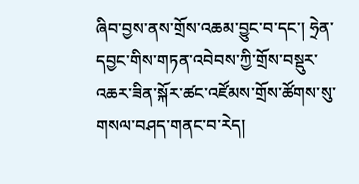ཞིབ་བྱས་ནས་གྲོས་འཆམ་བྱུང་བ་དང་། ཧྲེན་དབྱང་གིས་གཏན་འབེབས་ཀྱི་གྲོས་བསྡུར་འཆར་ཟིན་སྐོར་ཚང་འཛོམས་གྲོས་ཚོགས་སུ་གསལ་བཤད་གནང་བ་རེད།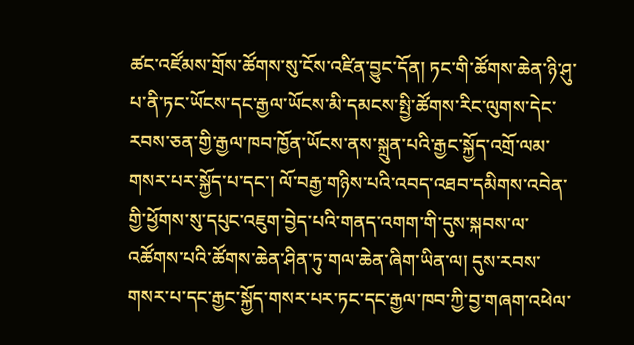ཚང་འཛོམས་གྲོས་ཚོགས་སུ་ངོས་འཛིན་བྱུང་དོན། ཏང་གི་ཚོགས་ཆེན་ཉི་ཤུ་པ་ནི་ཏང་ཡོངས་དང་རྒྱལ་ཡོངས་མི་དམངས་སྤྱི་ཚོགས་རིང་ལུགས་དེང་རབས་ཅན་གྱི་རྒྱལ་ཁབ་ཁྱོན་ཡོངས་ནས་སྐྲུན་པའི་རྒྱང་སྐྱོད་འགྲོ་ལམ་གསར་པར་སྐྱོད་པ་དང་། ལོ་བརྒྱ་གཉིས་པའི་འབད་འཐབ་དམིགས་འབེན་གྱི་ཕྱོགས་སུ་དཔུང་འཇུག་བྱེད་པའི་གནད་འགག་གི་དུས་སྐབས་ལ་འཚོགས་པའི་ཚོགས་ཆེན་ཤིན་ཏུ་གལ་ཆེན་ཞིག་ཡིན་ལ། དུས་རབས་གསར་པ་དང་རྒྱང་སྐྱོད་གསར་པར་ཏང་དང་རྒྱལ་ཁབ་ཀྱི་བྱ་གཞག་འཕེལ་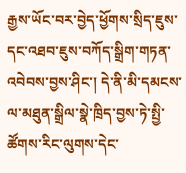རྒྱས་ཡོང་བར་བྱེད་ཕྱོགས་སྲིད་ཇུས་དང་འཐབ་ཇུས་བཀོད་སྒྲིག་གཏན་འབེབས་བྱས་ཤིང་། དེ་ནི་མི་དམངས་ལ་མཐུན་སྒྲིལ་སྣེ་ཁྲིད་བྱས་ཏེ་སྤྱི་ཚོགས་རིང་ལུགས་དེང་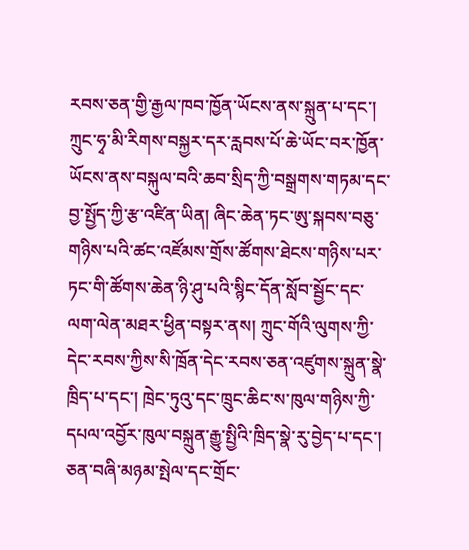རབས་ཅན་གྱི་རྒྱལ་ཁབ་ཁྱོན་ཡོངས་ནས་སྐྲུན་པ་དང་། ཀྲུང་ཧྭ་མི་རིགས་བསྐྱར་དར་རླབས་པོ་ཆེ་ཡོང་བར་ཁྱོན་ཡོངས་ནས་བསྐུལ་བའི་ཆབ་སྲིད་ཀྱི་བསྒྲགས་གཏམ་དང་བྱ་སྤྱོད་ཀྱི་རྩ་འཛིན་ཡིན། ཞིང་ཆེན་ཏང་ཨུ་སྐབས་བཅུ་གཉིས་པའི་ཚང་འཛོམས་གྲོས་ཚོགས་ཐེངས་གཉིས་པར་ཏང་གི་ཚོགས་ཆེན་ཉི་ཤུ་པའི་སྙིང་དོན་སློབ་སྦྱོང་དང་ལག་ལེན་མཐར་ཕྱིན་བསྟར་ནས། ཀྲུང་གོའི་ལུགས་ཀྱི་དེང་རབས་ཀྱིས་སི་ཁྲོན་དེང་རབས་ཅན་འཛུགས་སྐྲུན་སྣེ་ཁྲིད་པ་དང་། ཁྲེང་ཏུའུ་དང་ཁྲུང་ཆིང་ས་ཁུལ་གཉིས་ཀྱི་དཔལ་འབྱོར་ཁུལ་བསྐྲུན་རྒྱུ་སྤྱིའི་ཁྲིད་སྣེ་རུ་བྱེད་པ་དང་། ཅན་བཞི་མཉམ་སྤེལ་དང་གྲོང་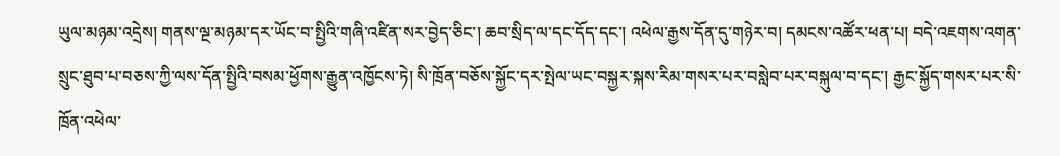ཡུལ་མཉམ་འདྲེས། གནས་ལྔ་མཉམ་དར་ཡོང་བ་སྤྱིའི་གཞི་འཛིན་སར་བྱེད་ཅིང་། ཆབ་སྲིད་ལ་དང་དོད་དང་། འཕེལ་རྒྱས་དོན་དུ་གཉེར་བ། དམངས་འཚོར་ཕན་པ། བདེ་འཇགས་འགན་སྲུང་ཐུབ་པ་བཅས་ཀྱི་ལས་དོན་སྤྱིའི་བསམ་ཕྱོགས་རྒྱུན་འཁྱོངས་ཏེ། སི་ཁྲོན་བཅོས་སྐྱོང་དར་སྤེལ་ཡང་བསྐྱར་སྐས་རིམ་གསར་པར་བསླེབ་པར་བསྐུལ་བ་དང་། རྒྱང་སྐྱོད་གསར་པར་སི་ཁྲོན་འཕེལ་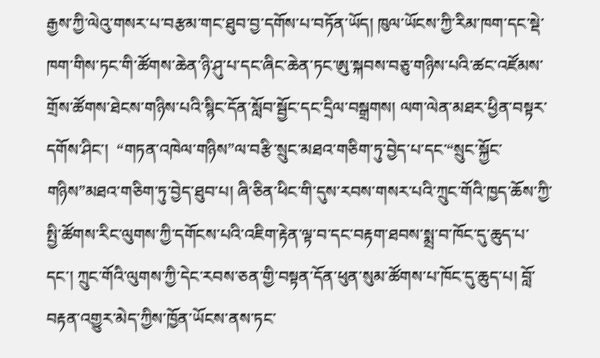རྒྱས་ཀྱི་ལེའུ་གསར་པ་བརྩམ་གང་ཐུབ་བྱ་དགོས་པ་བཏོན་ཡོད། ཁུལ་ཡོངས་ཀྱི་རིམ་ཁག་དང་སྡེ་ཁག་གིས་ཏང་གི་ཚོགས་ཆེན་ཉི་ཤུ་པ་དང་ཞིང་ཆེན་ཏང་ཨུ་སྐབས་བཅུ་གཉིས་པའི་ཚང་འཛོམས་གྲོས་ཚོགས་ཐེངས་གཉིས་པའི་སྙིང་དོན་སློབ་སྦྱོང་དང་དྲིལ་བསྒྲགས། ལག་ལེན་མཐར་ཕྱིན་བསྟར་དགོས་ཤིང་།  “གཏན་འཁེལ་གཉིས”ལ་བརྩི་སྲུང་མཐའ་གཅིག་ཏུ་བྱེད་པ་དང་“སྲུང་སྐྱོང་གཉིས”མཐའ་གཅིག་ཏུ་བྱེད་ཐུབ་པ། ཞི་ཅིན་ཕིང་གི་དུས་རབས་གསར་པའི་ཀྲུང་གོའི་ཁྱད་ཆོས་ཀྱི་སྤྱི་ཚོགས་རིང་ལུགས་ཀྱི་དགོངས་པའི་འཇིག་རྟེན་ལྟ་བ་དང་བརྟག་ཐབས་སྨྲ་བ་ཁོང་དུ་ཆུད་པ་དང་། ཀྲུང་གོའི་ལུགས་ཀྱི་དེང་རབས་ཅན་གྱི་བསྟན་དོན་ཕུན་སུམ་ཚོགས་པ་ཁོང་དུ་ཆུད་པ། བློ་བརྟན་འགྱུར་མེད་ཀྱིས་ཁྱོན་ཡོངས་ནས་ཏང་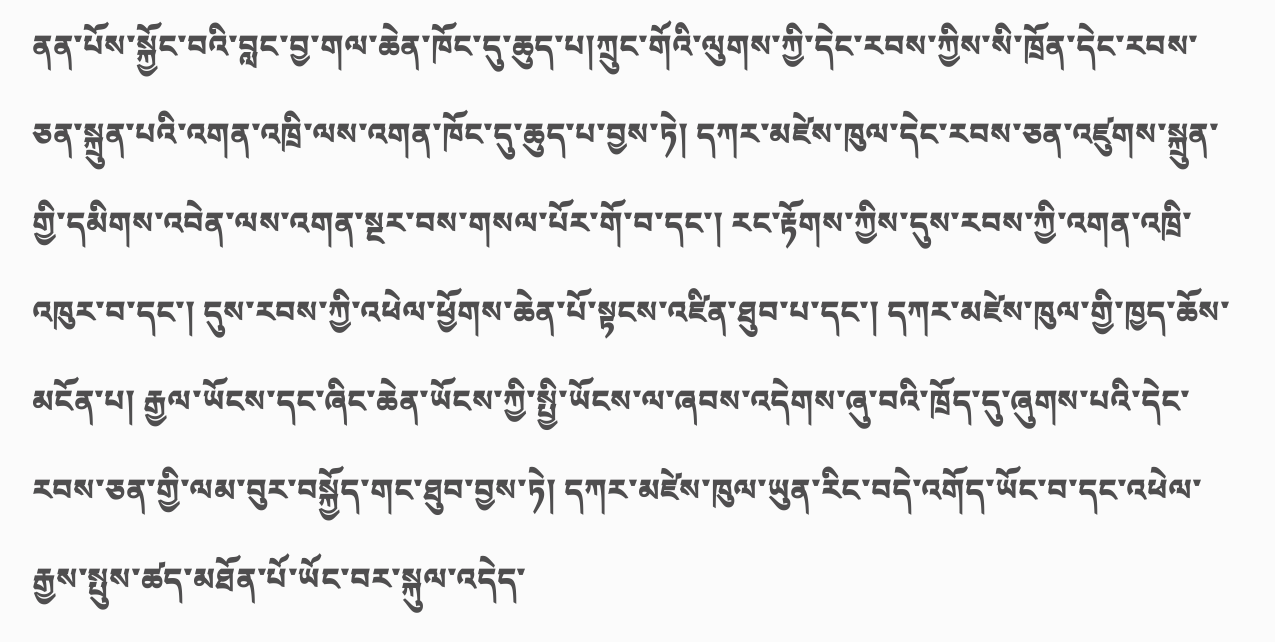ནན་པོས་སྐྱོང་བའི་བླང་བྱ་གལ་ཆེན་ཁོང་དུ་ཆུད་པ།ཀྲུང་གོའི་ལུགས་ཀྱི་དེང་རབས་ཀྱིས་སི་ཁྲོན་དེང་རབས་ཅན་སྐྲུན་པའི་འགན་འཁྲི་ལས་འགན་ཁོང་དུ་ཆུད་པ་བྱས་ཏེ། དཀར་མཛེས་ཁུལ་དེང་རབས་ཅན་འཛུགས་སྐྲུན་གྱི་དམིགས་འབེན་ལས་འགན་སྔར་བས་གསལ་པོར་གོ་བ་དང་། རང་རྟོགས་ཀྱིས་དུས་རབས་ཀྱི་འགན་འཁྲི་འཁུར་བ་དང་། དུས་རབས་ཀྱི་འཕེལ་ཕྱོགས་ཆེན་པོ་སྟངས་འཛིན་ཐུབ་པ་དང་། དཀར་མཛེས་ཁུལ་གྱི་ཁྱད་ཆོས་མངོན་པ། རྒྱལ་ཡོངས་དང་ཞིང་ཆེན་ཡོངས་ཀྱི་སྤྱི་ཡོངས་ལ་ཞབས་འདེགས་ཞུ་བའི་ཁྲོད་དུ་ཞུགས་པའི་དེང་རབས་ཅན་གྱི་ལམ་བུར་བསྐྱོད་གང་ཐུབ་བྱས་ཏེ། དཀར་མཛེས་ཁུལ་ཡུན་རིང་བདེ་འགོད་ཡོང་བ་དང་འཕེལ་རྒྱས་སྤུས་ཚད་མཐོན་པོ་ཡོང་བར་སྐུལ་འདེད་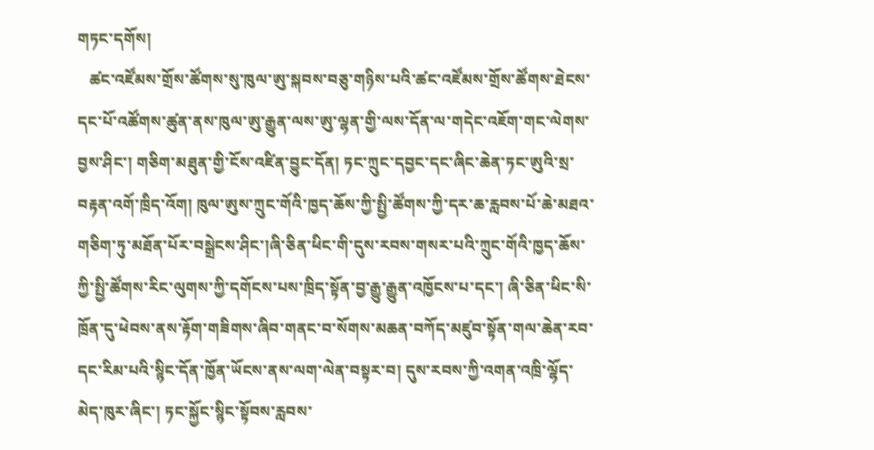གཏང་དགོས།
   ཚང་འཛོམས་གྲོས་ཚོགས་སུ་ཁུལ་ཨུ་སྐབས་བཅུ་གཉིས་པའི་ཚང་འཛོམས་གྲོས་ཚོགས་ཐེངས་དང་པོ་འཚོགས་ཚུན་ནས་ཁུལ་ཨུ་རྒྱུན་ལས་ཨུ་ལྷན་གྱི་ལས་དོན་ལ་གདེང་འཇོག་གང་ལེགས་བྱས་ཤིང་། གཅིག་མཐུན་གྱི་ངོས་འཛིན་བྱུང་དོན། ཏང་ཀྲུང་དབྱང་དང་ཞིང་ཆེན་ཏང་ཨུའི་སྲ་བརྟན་འགོ་ཁྲིད་འོག། ཁུལ་ཨུས་ཀྲུང་གོའི་ཁྱད་ཆོས་ཀྱི་སྤྱི་ཚོགས་ཀྱི་དར་ཆ་རླབས་པོ་ཆེ་མཐའ་གཅིག་ཏུ་མཐོན་པོར་བསྒྲེངས་ཤིང་།ཞི་ཅིན་ཕིང་གི་དུས་རབས་གསར་པའི་ཀྲུང་གོའི་ཁྱད་ཆོས་ཀྱི་སྤྱི་ཚོགས་རིང་ལུགས་ཀྱི་དགོངས་པས་ཁྲིད་སྟོན་བྱ་རྒྱུ་རྒྱུན་འཁྱོངས་པ་དང་། ཞི་ཅིན་ཕིང་སི་ཁྲོན་དུ་ཕེབས་ནས་རྟོག་གཟིགས་ཞིབ་གནང་བ་སོགས་མཆན་བཀོད་མཛུབ་སྟོན་གལ་ཆེན་རབ་དང་རིམ་པའི་སྙིང་དོན་ཁྱོན་ཡོངས་ནས་ལག་ལེན་བསྟར་བ། དུས་རབས་ཀྱི་འགན་འཁྲི་ལྷོད་མེད་ཁུར་ཞིང་། ཏང་སྐྱོང་སྙིང་སྟོབས་རླབས་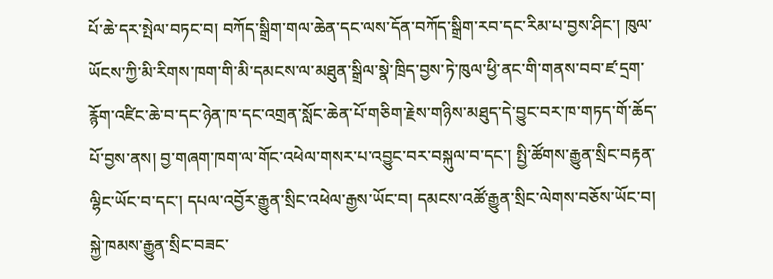པོ་ཆེ་དར་སྤེལ་བཏང་བ། བཀོད་སྒྲིག་གལ་ཆེན་དང་ལས་དོན་བཀོད་སྒྲིག་རབ་དང་རིམ་པ་བྱས་ཤིང་། ཁུལ་ཡོངས་ཀྱི་མི་རིགས་ཁག་གི་མི་དམངས་ལ་མཐུན་སྒྲིལ་སྣེ་ཁྲིད་བྱས་ཏེ་ཁུལ་ཕྱི་ནང་གི་གནས་བབ་ཛ་དྲག་རྙོག་འཛིང་ཆེ་བ་དང་ཉེན་ཁ་དང་འགྲན་སློང་ཆེན་པོ་གཅིག་རྗེས་གཉིས་མཐུད་དེ་བྱུང་བར་ཁ་གཏད་གོ་ཆོད་པོ་བྱས་ནས། བྱ་གཞག་ཁག་ལ་གོང་འཕེལ་གསར་པ་འབྱུང་བར་བསྐུལ་བ་དང་། སྤྱི་ཚོགས་རྒྱུན་སྲིང་བརྟན་ལྷིང་ཡོང་བ་དང་། དཔལ་འབྱོར་རྒྱུན་སྲིང་འཕེལ་རྒྱས་ཡོང་བ། དམངས་འཚོ་རྒྱུན་སྲིང་ལེགས་བཅོས་ཡོང་བ། སྐྱེ་ཁམས་རྒྱུན་སྲིང་བཟང་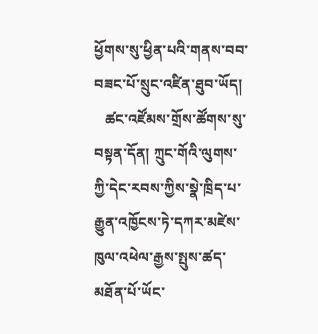ཕྱོགས་སུ་ཕྱིན་པའི་གནས་བབ་བཟང་པོ་སྲུང་འཛིན་ཐུབ་ཡོད།
   ཚང་འཛོམས་གྲོས་ཚོགས་སུ་བསྟན་དོན། ཀྲུང་གོའི་ལུགས་ཀྱི་དེང་རབས་ཀྱིས་སྣེ་ཁྲིད་པ་རྒྱུན་འཁྱོངས་ཏེ་དཀར་མཛེས་ཁུལ་འཕེལ་རྒྱས་སྤུས་ཚད་མཐོན་པོ་ཡོང་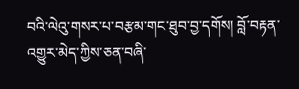བའི་ལེའུ་གསར་པ་བརྩམ་གང་ཐུབ་བྱ་དགོས། བློ་བརྟན་འགྱུར་མེད་ཀྱིས་ཅན་བཞི་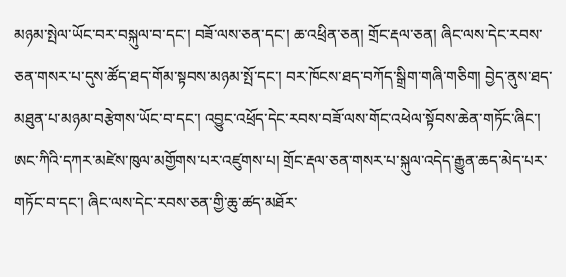མཉམ་སྤེལ་ཡོང་བར་བསྐུལ་བ་དང་། བཟོ་ལས་ཅན་དང་། ཆ་འཕྲིན་ཅན། གྲོང་རྡལ་ཅན། ཞིང་ལས་དེང་རབས་ཅན་གསར་པ་དུས་ཚོད་ཐད་གོམ་སྟབས་མཉམ་སྤོ་དང་། བར་ཁོངས་ཐད་བཀོད་སྒྲིག་གཞི་གཅིག། བྱེད་ནུས་ཐད་མཐུན་པ་མཉམ་བརྩེགས་ཡོང་བ་དང་། འབྱུང་འཕྲོད་དེང་རབས་བཟོ་ལས་གོང་འཕེལ་སྟོབས་ཆེན་གཏོང་ཞིང་། ཨང་ཀིའི་དཀར་མཛེས་ཁུལ་མགྱོགས་པར་འཛུགས་པ། གྲོང་རྡལ་ཅན་གསར་པ་སྐུལ་འདེད་རྒྱུན་ཆད་མེད་པར་གཏོང་བ་དང་། ཞིང་ལས་དེང་རབས་ཅན་གྱི་ཆུ་ཚད་མཐོར་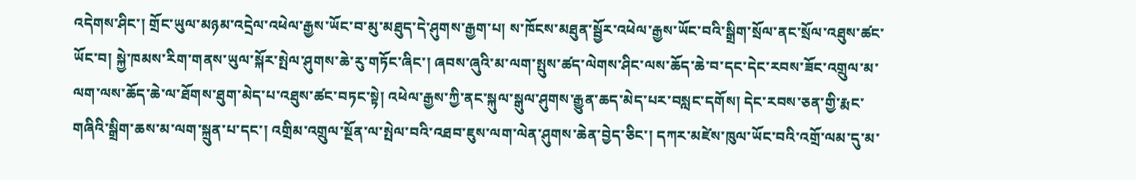འདེགས་ཤིང་། གྲོང་ཡུལ་མཉམ་འདྲེལ་འཕེལ་རྒྱས་ཡོང་བ་མུ་མཐུད་དེ་ཤུགས་རྒྱག་པ། ས་ཁོངས་མཐུན་སྦྱོར་འཕེལ་རྒྱས་ཡོང་བའི་སྒྲིག་སྲོལ་ནང་སྲོལ་འཐུས་ཚང་ཡོང་བ། སྐྱེ་ཁམས་རིག་གནས་ཡུལ་སྐོར་སྤེལ་ཤུགས་ཆེ་རུ་གཏོང་ཞིང་། ཞབས་ཞུའི་མ་ལག་སྤུས་ཚད་ལེགས་ཤིང་ལས་ཆོད་ཆེ་བ་དང་དེང་རབས་ཟོང་འགྲུལ་མ་ལག་ལས་ཆོད་ཆེ་ལ་ཐོགས་ཐུག་མེད་པ་འཐུས་ཚང་བཏང་སྟེ། འཕེལ་རྒྱས་ཀྱི་ནང་སྐུལ་སྒུལ་ཤུགས་རྒྱུན་ཆད་མེད་པར་བསླང་དགོས། དེང་རབས་ཅན་གྱི་རྨང་གཞིའི་སྒྲིག་ཆས་མ་ལག་སྐྲུན་པ་དང་། འགྲིམ་འགྲུལ་སྔོན་ལ་སྤེལ་བའི་འཐབ་ཇུས་ལག་ལེན་ཤུགས་ཆེན་བྱེད་ཅིང་། དཀར་མཛེས་ཁུལ་ཡོང་བའི་འགྲོ་ལམ་དུ་མ་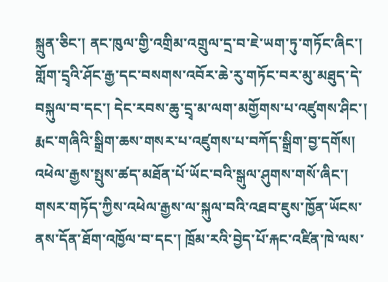སྐྲུན་ཅིང་། ནང་ཁུལ་གྱི་འགྲིམ་འགྲུལ་དྲ་བ་ཇེ་ཡག་ཏུ་གཏོང་ཞིང་། གློག་དྲྭའི་ཤོང་རྒྱ་དང་བསགས་འབོར་ཆེ་རུ་གཏོང་བར་མུ་མཐུད་དེ་བསྐུལ་བ་དང་། དེང་རབས་ཆུ་དྲྭ་མ་ལག་མགྱོགས་པ་འཛུགས་ཤིང་། རྨང་གཞིའི་སྒྲིག་ཆས་གསར་པ་འཛུགས་པ་བཀོད་སྒྲིག་བྱ་དགོས། འཕེལ་རྒྱས་སྤུས་ཚད་མཐོན་པོ་ཡོང་བའི་སྒུལ་ཤུགས་གསོ་ཞིང་། གསར་གཏོད་ཀྱིས་འཕེལ་རྒྱས་ལ་སྐུལ་བའི་འཐབ་ཇུས་ཁྱོན་ཡོངས་ནས་དོན་ཐོག་འཁྱོལ་བ་དང་། ཁྲོམ་རའི་བྱེད་པོ་རྐང་འཛིན་ཁེ་ལས་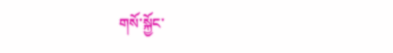གསོ་སྐྱོང་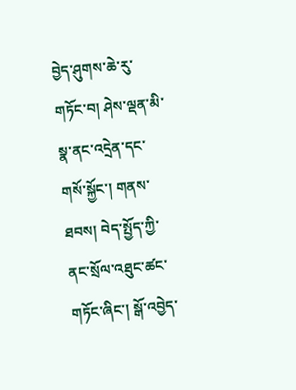བྱེད་ཤུགས་ཆེ་རུ་གཏོང་བ། ཤེས་ལྡན་མི་སྣ་ནང་འདྲེན་དང་གསོ་སྐྱོང་། གནས་ཐབས། བེད་སྤྱོད་ཀྱི་ནང་སྲོལ་འཐུང་ཚང་གཏོང་ཞིང་། སྒོ་འབྱེད་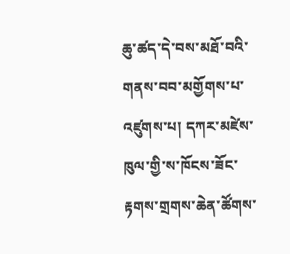ཆུ་ཚད་དེ་བས་མཐོ་བའི་གནས་བབ་མགྱོགས་པ་འཛུགས་པ། དཀར་མཛེས་ཁུལ་གྱི་ས་ཁོངས་ཟོང་རྟགས་གྲགས་ཆེན་ཚོགས་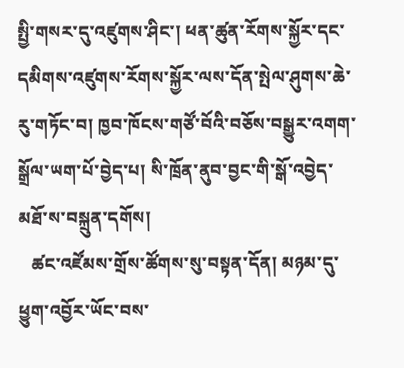སྤྱི་གསར་དུ་འཛུགས་ཤིང་། ཕན་ཚུན་རོགས་སྐྱོར་དང་དམིགས་འཛུགས་རོགས་སྐྱོར་ལས་དོན་སྤེལ་ཤུགས་ཆེ་རུ་གཏོང་བ། ཁྱབ་ཁོངས་གཙོ་བོའི་བཅོས་བསྒྱུར་འགག་སྒྲོལ་ཡག་པོ་བྱེད་པ། སི་ཁྲོན་ནུབ་བྱང་གི་སྒོ་འབྱེད་མཐོ་ས་བསྐྲུན་དགོས།
   ཚང་འཛོམས་གྲོས་ཚོགས་སུ་བསྟན་དོན། མཉམ་དུ་ཕྱུག་འབྱོར་ཡོང་བས་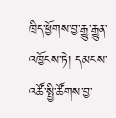ཁྲིད་ཕྱོགས་བྱ་རྒྱུ་རྒྱུན་འཁྱོངས་ཏེ། དམངས་འཚོ་སྤྱི་ཚོགས་བྱ་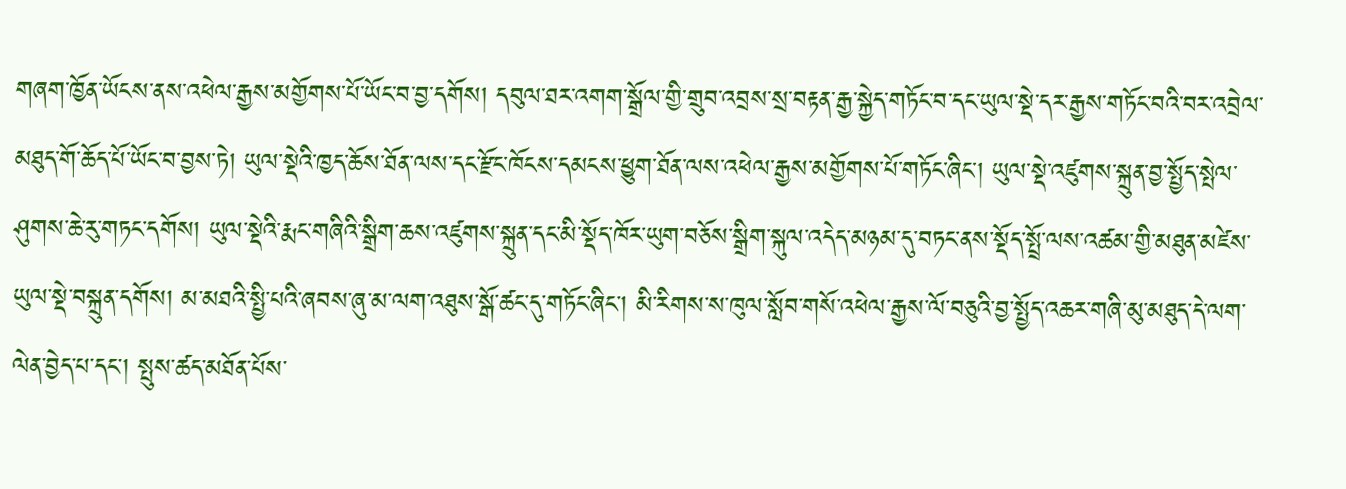གཞག་ཁྱོན་ཡོངས་ནས་འཕེལ་རྒྱས་མགྱོགས་པོ་ཡོང་བ་བྱ་དགོས། དབུལ་ཐར་འགག་སྒྲོལ་གྱི་གྲུབ་འབྲས་སྲ་བརྟན་རྒྱ་སྐྱེད་གཏོང་བ་དང་ཡུལ་སྡེ་དར་རྒྱས་གཏོང་བའི་བར་འབྲེལ་མཐུད་གོ་ཆོད་པོ་ཡོང་བ་བྱས་ཏེ། ཡུལ་སྡེའི་ཁྱད་ཆོས་ཐོན་ལས་དང་རྫོང་ཁོངས་དམངས་ཕྱུག་ཐོན་ལས་འཕེལ་རྒྱས་མགྱོགས་པོ་གཏོང་ཞིང་། ཡུལ་སྡེ་འཛུགས་སྐྲུན་བྱ་སྤྱོད་སྤེལ་ཤུགས་ཆེ་རུ་གཏང་དགོས། ཡུལ་སྡེའི་རྨང་གཞིའི་སྒྲིག་ཆས་འཛུགས་སྐྲུན་དང་མི་སྡོད་ཁོར་ཡུག་བཅོས་སྒྲིག་སྐུལ་འདེད་མཉམ་དུ་བཏང་ནས་སྡོད་སྤྲོ་ལས་འཚམ་གྱི་མཐུན་མཛེས་ཡུལ་སྡེ་བསྐྲུན་དགོས། མ་མཐའི་སྤྱི་པའི་ཞབས་ཞུ་མ་ལག་འཐུས་སྒོ་ཚང་དུ་གཏོང་ཞིང་། མི་རིགས་ས་ཁུལ་སློབ་གསོ་འཕེལ་རྒྱས་ལོ་བཅུའི་བྱ་སྤྱོད་འཆར་གཞི་མུ་མཐུད་དེ་ལག་ལེན་བྱེད་པ་དང་། སྤུས་ཚད་མཐོན་པོས་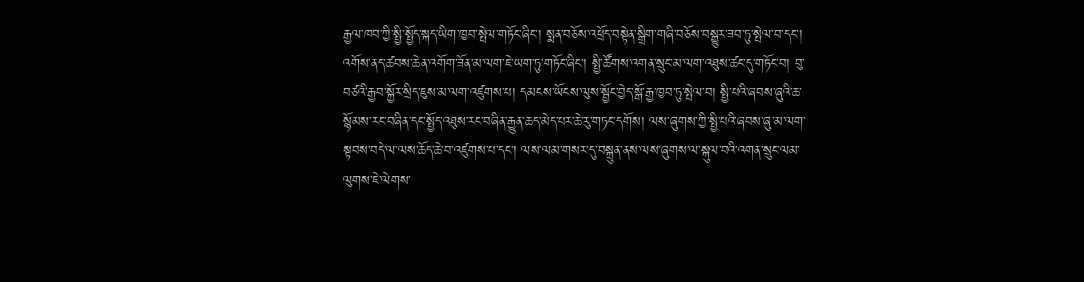རྒྱལ་ཁབ་ཀྱི་སྤྱི་སྤྱོད་སྐད་ཡིག་ཁྱབ་སྤེལ་གཏོང་ཞིང་། སྨན་བཅོས་འཕྲོད་བསྟེན་སྒྲིག་གཞི་བཅོས་བསྒྱུར་ཟབ་ཏུ་སྤེལ་བ་དང་། འགོས་ནད་ཚབས་ཆེན་འགོག་ཟོན་མ་ལག་ཇེ་ཡག་ཏུ་གཏོང་ཞིང་། སྤྱི་ཚོགས་འགན་སྲུང་མ་ལག་འཐུས་ཚང་དུ་གཏོང་བ། བུ་བཙའི་རྒྱབ་སྐྱོར་སྲིད་ཇུས་མ་ལག་འཛུགས་པ། དམངས་ཡོངས་ལུས་སྦྱོང་བྱེད་སྒོ་རྒྱ་ཁྱབ་ཏུ་སྤེལ་བ། སྤྱི་པའི་ཞབས་ཞུའི་ཆ་སྙོམས་རང་བཞིན་དང་སྤྱོད་འཐུས་རང་བཞིན་རྒྱུན་ཆད་མེད་པར་ཆེ་རུ་གཏང་དགོས། ལས་ཞུགས་ཀྱི་སྤྱི་པའི་ཞབས་ཞུ་མ་ལག་སྟབས་བདེ་ལ་ལས་ཆོད་ཆེ་བ་འཛུགས་པ་དང་། ལས་ལམ་གསར་དུ་བསྐྲུན་ནས་ལས་ཞུགས་ལ་སྐུལ་བའི་འགན་སྲུང་ལམ་ལུགས་ཇེ་ལེགས་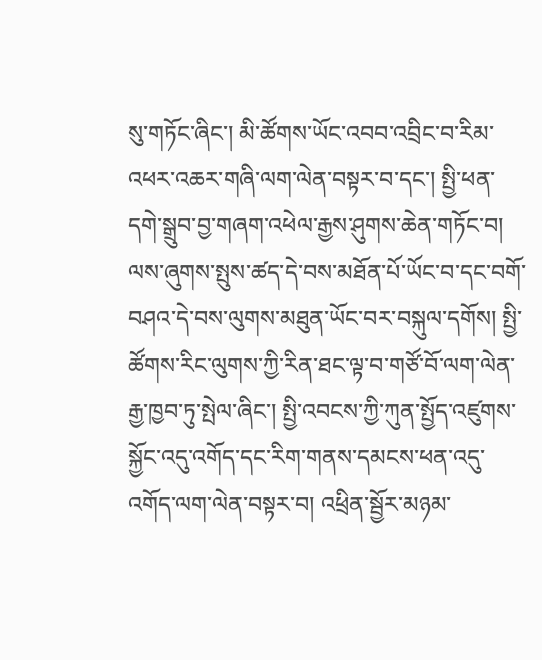སུ་གཏོང་ཞིང་། མི་ཚོགས་ཡོང་འབབ་འབྲིང་བ་རིམ་འཕར་འཆར་གཞི་ལག་ལེན་བསྟར་བ་དང་། སྤྱི་ཕན་དགེ་སྒྲུབ་བྱ་གཞག་འཕེལ་རྒྱས་ཤུགས་ཆེན་གཏོང་བ། ལས་ཞུགས་སྤུས་ཚད་དེ་བས་མཐོན་པོ་ཡོང་བ་དང་བགོ་བཤའ་དེ་བས་ལུགས་མཐུན་ཡོང་བར་བསྐུལ་དགོས། སྤྱི་ཚོགས་རིང་ལུགས་ཀྱི་རིན་ཐང་ལྟ་བ་གཙོ་བོ་ལག་ལེན་རྒྱ་ཁྱབ་ཏུ་སྤེལ་ཞིང་། སྤྱི་འབངས་ཀྱི་ཀུན་སྤྱོད་འཛུགས་སྐྱོང་འདུ་འགོད་དང་རིག་གནས་དམངས་ཕན་འདུ་འགོད་ལག་ལེན་བསྟར་བ། འཕྲིན་སྦྱོར་མཉམ་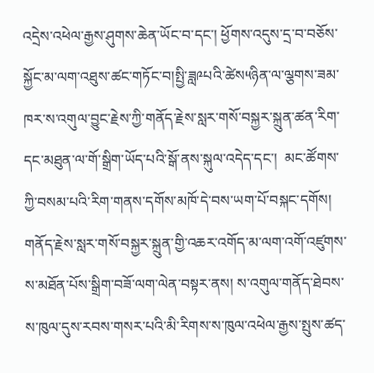འདྲེས་འཕེལ་རྒྱས་ཤུགས་ཆེན་ཡོང་བ་དང་། ཕྱོགས་འདུས་དྲ་བ་བཅོས་སྐྱོང་མ་ལག་འཐུས་ཚང་གཏོང་བ།སྤྱི་ཟླ༩པའི་ཚེས༥ཉིན་ལ་ལྕགས་ཟམ་ཁར་ས་འགུལ་བྱུང་རྗེས་ཀྱི་གནོད་རྗེས་སླར་གསོ་བསྐྱར་སྐྲུན་ཚན་རིག་དང་མཐུན་ལ་གོ་སྒྲིག་ཡོད་པའི་སྒོ་ནས་སྐུལ་འདེད་དང་།  མང་ཚོགས་ཀྱི་བསམ་པའི་རིག་གནས་དགོས་མཁོ་དེ་བས་ཡག་པོ་བསྐང་དགོས། གནོད་རྗེས་སླར་གསོ་བསྐྱར་སྐྲུན་གྱི་འཆར་འགོད་མ་ལག་འགོ་འཛུགས་ས་མཐོན་པོས་སྒྲིག་བཟོ་ལག་ལེན་བསྟར་ནས། ས་འགུལ་གནོད་ཐེབས་ས་ཁུལ་དུས་རབས་གསར་པའི་མི་རིགས་ས་ཁུལ་འཕེལ་རྒྱས་སྤུས་ཚད་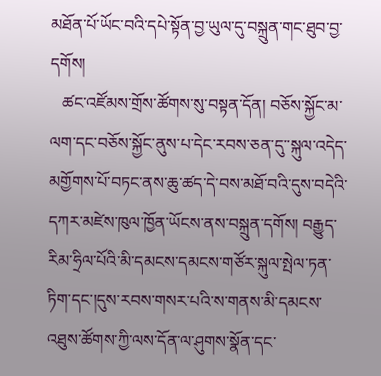མཐོན་པོ་ཡོང་བའི་དཔེ་སྟོན་བྱ་ཡུལ་དུ་བསྐྲུན་གང་ཐུབ་བྱ་དགོས།
   ཚང་འཛོམས་གྲོས་ཚོགས་སུ་བསྟན་དོན། བཅོས་སྐྱོང་མ་ལག་དང་བཅོས་སྐྱོང་ནུས་པ་དེང་རབས་ཅན་དུ་་སྐུལ་འདེད་མགྱོགས་པོ་བཏང་ནས་ཆུ་ཚད་དེ་བས་མཐོ་བའི་དུས་བདེའི་དཀར་མཛེས་ཁུལ་ཁྱོན་ཡོངས་ནས་བསྐྲུན་དགོས། བརྒྱུད་རིམ་ཧྲིལ་པོའི་མི་དམངས་དམངས་གཙོར་སྐུལ་སྤེལ་ཏན་ཏིག་དང་།དུས་རབས་གསར་པའི་ས་གནས་མི་དམངས་འཐུས་ཚོགས་ཀྱི་ལས་དོན་ལ་ཤུགས་སྣོན་དང་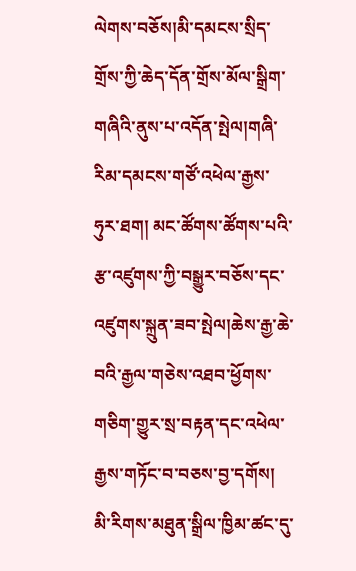ལེགས་བཅོས།མི་དམངས་སྲིད་གྲོས་ཀྱི་ཆེད་དོན་གྲོས་མོལ་སྒྲིག་གཞིའི་ནུས་པ་འདོན་སྤེལ།གཞི་རིམ་དམངས་གཙོ་འཕེལ་རྒྱས་ཧུར་ཐག། མང་ཚོགས་ཚོགས་པའི་རྩ་འཛུགས་ཀྱི་བསྒྱུར་བཅོས་དང་འཛུགས་སྐྲུན་ཟབ་སྤེལ།ཆེས་རྒྱ་ཆེ་བའི་རྒྱལ་གཅེས་འཐབ་ཕྱོགས་གཅིག་གྱུར་སྲ་བརྟན་དང་འཕེལ་རྒྱས་གཏོང་བ་བཅས་བྱ་དགོས། མི་རིགས་མཐུན་སྒྲིལ་ཁྱིམ་ཚང་དུ་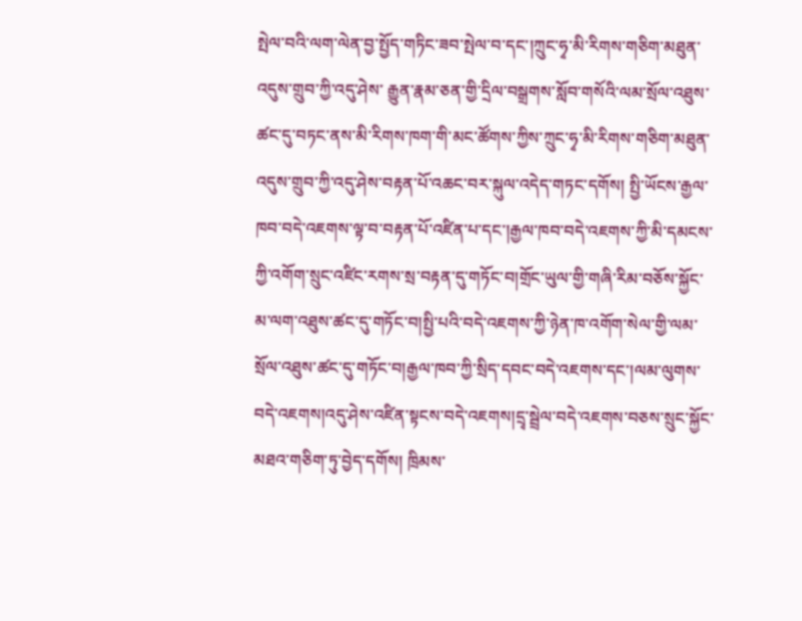སྤེལ་བའི་ལག་ལེན་བྱ་སྤྱོད་གཏིང་ཟབ་སྤེལ་བ་དང་།ཀྲུང་ཧྭ་མི་རིགས་གཅིག་མཐུན་འདུས་གྲུབ་ཀྱི་འདུ་ཤེས་ རྒྱུན་རྣམ་ཅན་གྱི་དྲིལ་བསྒྲགས་སློབ་གསོའི་ལམ་སྲོལ་འཐུས་ཚང་དུ་བཏང་ནས་མི་རིགས་ཁག་གི་མང་ཚོགས་ཀྱིས་ཀྲུང་ཧྭ་མི་རིགས་གཅིག་མཐུན་འདུས་གྲུབ་ཀྱི་འདུ་ཤེས་བརྟན་པོ་འཆང་བར་སྐུལ་འདེད་གཏང་དགོས། སྤྱི་ཡོངས་རྒྱལ་ཁབ་བདེ་འཇགས་ལྟ་བ་བརྟན་པོ་འཛིན་པ་དང་།རྒྱལ་ཁབ་བདེ་འཇགས་ཀྱི་མི་དམངས་ཀྱི་འགོག་སྲུང་འཛིང་རགས་སྲ་བརྟན་དུ་གཏོང་བ།གྲོང་ཡུལ་གྱི་གཞི་རིམ་བཅོས་སྐྱོང་མ་ལག་འཐུས་ཚང་དུ་གཏོང་བ།སྤྱི་པའི་བདེ་འཇགས་ཀྱི་ཉེན་ཁ་འགོག་སེལ་གྱི་ལམ་སྲོལ་འཐུས་ཚང་དུ་གཏོང་བ།རྒྱལ་ཁབ་ཀྱི་སྲིད་དབང་བདེ་འཇགས་དང་།ལམ་ལུགས་བདེ་འཇགས།འདུ་ཤེས་འཛིན་སྟངས་བདེ་འཇགས།དྲྭ་སྦྲེལ་བདེ་འཇགས་བཅས་སྲུང་སྐྱོང་མཐའ་གཅིག་ཏུ་བྱེད་དགོས། ཁྲིམས་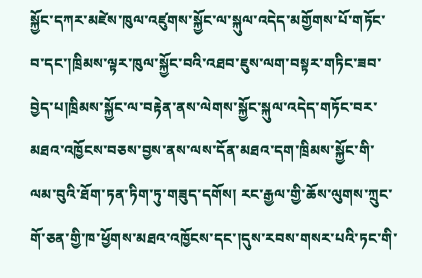སྐྱོང་དཀར་མཛེས་ཁུལ་འཛུགས་སྐྱོང་ལ་སྐུལ་འདེད་མགྱོགས་པོ་གཏོང་བ་དང་།ཁྲིམས་ལྟར་ཁུལ་སྐྱོང་བའི་འཐབ་ཇུས་ལག་བསྟར་གཏིང་ཟབ་བྱེད་པ།ཁྲིམས་སྐྱོང་ལ་བརྟེན་ནས་ལེགས་སྐྱོང་སྐུལ་འདེད་གཏོང་བར་མཐའ་འཁྱོངས་བཅས་བྱས་ནས་ལས་དོན་མཐའ་དག་ཁྲིམས་སྐྱོང་གི་ལམ་བུའི་ཐོག་ཏན་ཏིག་ཏུ་གཟུད་དགོས། རང་རྒྱལ་གྱི་ཆོས་ལུགས་ཀྲུང་གོ་ཅན་གྱི་ཁ་ཕྱོགས་མཐའ་འཁྱོངས་དང་།དུས་རབས་གསར་པའི་ཏང་གི་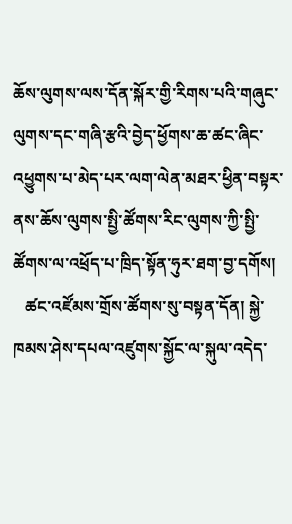ཆོས་ལུགས་ལས་དོན་སྐོར་གྱི་རིགས་པའི་གཞུང་ལུགས་དང་གཞི་རྩའི་བྱེད་ཕྱོགས་ཆ་ཚང་ཞིང་འཕྱུགས་པ་མེད་པར་ལག་ལེན་མཐར་ཕྱིན་བསྟར་ནས་ཆོས་ལུགས་སྤྱི་ཚོགས་རིང་ལུགས་ཀྱི་སྤྱི་ཚོགས་ལ་འཕྲོད་པ་ཁྲིད་སྟོན་ཧུར་ཐག་བྱ་དགོས།
   ཚང་འཛོམས་གྲོས་ཚོགས་སུ་བསྟན་དོན། སྐྱེ་ཁམས་ཤེས་དཔལ་འཛུགས་སྐྱོང་ལ་སྐུལ་འདེད་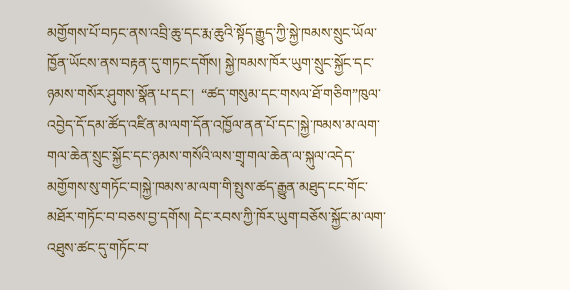མགྱོགས་པོ་བཏང་ནས་འབྲི་ཆུ་དང་རྨ་ཆུའི་སྟོད་རྒྱུད་ཀྱི་སྐྱེ་ཁམས་སྲུང་ཡོལ་ཁྱོན་ཡོངས་ནས་བརྟན་དུ་གཏང་དགོས། སྐྱེ་ཁམས་ཁོར་ཡུག་སྲུང་སྐྱོང་དང་ཉམས་གསོར་ཤུགས་སྣོན་པ་དང་།  “ཚད་གསུམ་དང་གསལ་ཐོ་གཅིག”ཁུལ་འབྱེད་དོ་དམ་ཚོད་འཛིན་མ་ལག་དོན་འཁྱོལ་ནན་པོ་དང་།སྐྱེ་ཁམས་མ་ལག་གལ་ཆེན་སྲུང་སྐྱོང་དང་ཉམས་གསོའི་ལས་གྲྭ་གལ་ཆེན་ལ་སྐུལ་འདེད་མགྱོགས་སུ་གཏོང་བ།སྐྱེ་ཁམས་མ་ལག་གི་སྤུས་ཚད་རྒྱུན་མཐུད་ངང་གོང་མཐོར་གཏོང་བ་བཅས་བྱ་དགོས། དེང་རབས་ཀྱི་ཁོར་ཡུག་བཅོས་སྐྱོང་མ་ལག་འཐུས་ཚང་དུ་གཏོང་བ་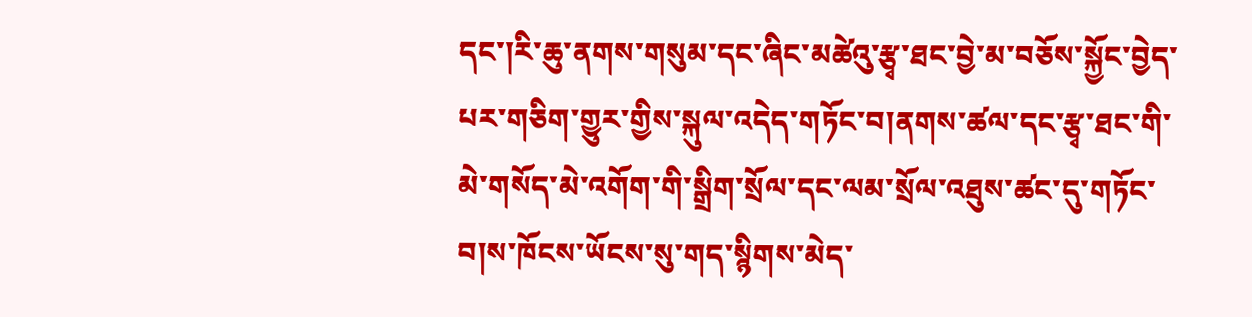དང་།རི་ཆུ་ནགས་གསུམ་དང་ཞིང་མཚེའུ་རྩྭ་ཐང་བྱེ་མ་བཅོས་སྐྱོང་བྱེད་པར་གཅིག་གྱུར་གྱིས་སྐུལ་འདེད་གཏོང་བ།ནགས་ཚལ་དང་རྩྭ་ཐང་གི་མེ་གསོད་མེ་འགོག་གི་སྒྲིག་སྲོལ་དང་ལམ་སྲོལ་འཐུས་ཚང་དུ་གཏོང་བ།ས་ཁོངས་ཡོངས་སུ་གད་སྙིགས་མེད་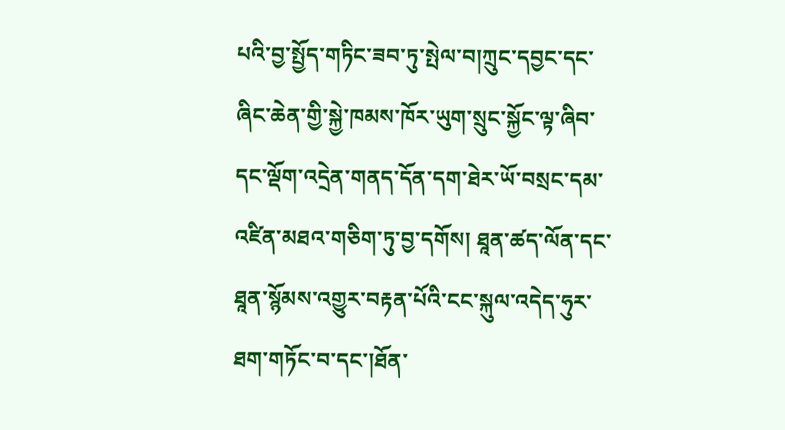པའི་བྱ་སྤྱོད་གཏིང་ཟབ་ཏུ་སྤེལ་བ།ཀྲུང་དབྱང་དང་ཞིང་ཆེན་གྱི་སྐྱེ་ཁམས་ཁོར་ཡུག་སྲུང་སྐྱོང་ལྟ་ཞིབ་དང་ལྡོག་འདྲེན་གནད་དོན་དག་ཐེར་ཡོ་བསྲང་དམ་འཛིན་མཐའ་གཅིག་ཏུ་བྱ་དགོས། ཐཱན་ཚད་ལོན་དང་ཐཱན་སྙོམས་འགྱུར་བརྟན་པོའི་ངང་སྐུལ་འདེད་ཧུར་ཐག་གཏོང་བ་དང་།ཐོན་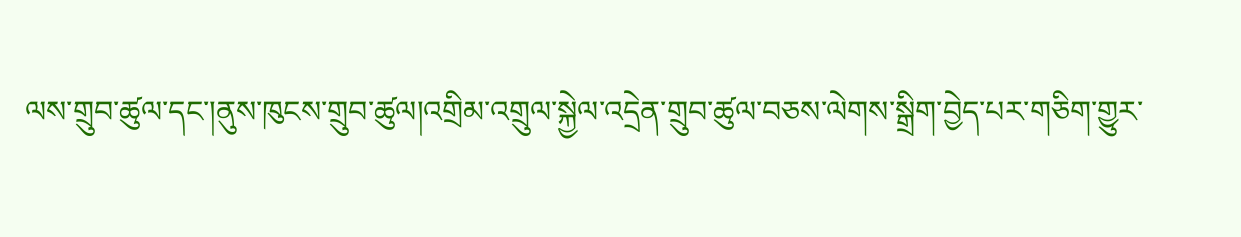ལས་གྲུབ་ཚུལ་དང་།ནུས་ཁུངས་གྲུབ་ཚུལ།འགྲིམ་འགྲུལ་སྐྱེལ་འདྲེན་གྲུབ་ཚུལ་བཅས་ལེགས་སྒྲིག་བྱེད་པར་གཅིག་གྱུར་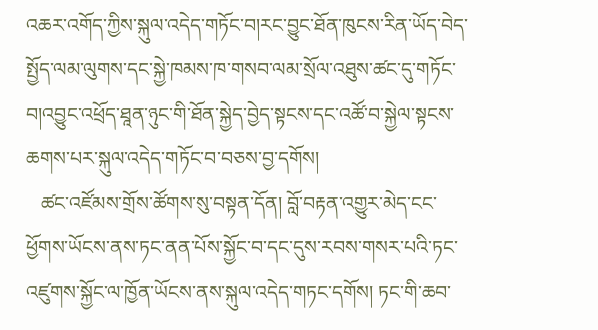འཆར་འགོད་ཀྱིས་སྐུལ་འདེད་གཏོང་བ།རང་བྱུང་ཐོན་ཁུངས་རིན་ཡོད་བེད་སྤྱོད་ལམ་ལུགས་དང་སྐྱེ་ཁམས་ཁ་གསབ་ལམ་སྲོལ་འཐུས་ཚང་དུ་གཏོང་བ།འབྱུང་འཕྲོད་ཐཱན་ཉུང་གི་ཐོན་སྐྱེད་བྱེད་སྟངས་དང་འཚོ་བ་སྐྱེལ་སྟངས་ཆགས་པར་སྐུལ་འདེད་གཏོང་བ་བཅས་བྱ་དགོས།
   ཚང་འཛོམས་གྲོས་ཚོགས་སུ་བསྟན་དོན། བློ་བརྟན་འགྱུར་མེད་ངང་ཕྱོགས་ཡོངས་ནས་ཏང་ནན་པོས་སྐྱོང་བ་དང་དུས་རབས་གསར་པའི་ཏང་འཛུགས་སྐྱོང་ལ་ཁྱོན་ཡོངས་ནས་སྐུལ་འདེད་གཏང་དགོས། ཏང་གི་ཆབ་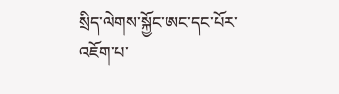སྲིད་ལེགས་སྐྱོང་ཨང་དང་པོར་འཇོག་པ་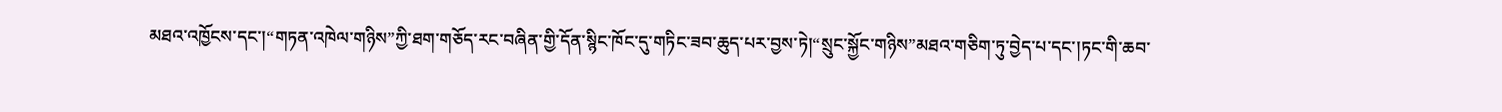མཐའ་འཁྱོངས་དང་།“གཏན་འཁེལ་གཉིས”ཀྱི་ཐག་གཅོད་རང་བཞིན་གྱི་དོན་སྙིང་ཁོང་དུ་གཏིང་ཟབ་ཆུད་པར་བྱས་ཏེ།“སྲུང་སྐྱོང་གཉིས”མཐའ་གཅིག་ཏུ་བྱེད་པ་དང་།ཏང་གི་ཆབ་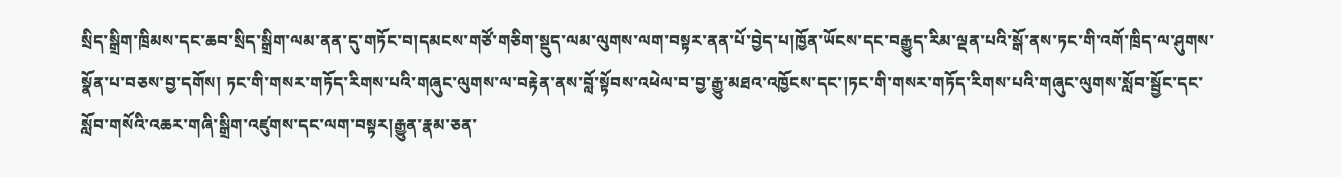སྲིད་སྒྲིག་ཁྲིམས་དང་ཆབ་སྲིད་སྒྲིག་ལམ་ནན་དུ་གཏོང་བ།དམངས་གཙོ་གཅིག་སྡུད་ལམ་ལུགས་ལག་བསྟར་ནན་པོ་བྱེད་པ།ཁྱོན་ཡོངས་དང་བརྒྱུད་རིམ་ལྡན་པའི་སྒོ་ནས་ཏང་གི་འགོ་ཁྲིད་ལ་ཤུགས་སྣོན་པ་བཅས་བྱ་དགོས། ཏང་གི་གསར་གཏོད་རིགས་པའི་གཞུང་ལུགས་ལ་བརྟེན་ནས་བློ་སྟོབས་འཕེལ་བ་བྱ་རྒྱུ་མཐའ་འཁྱོངས་དང་།ཏང་གི་གསར་གཏོད་རིགས་པའི་གཞུང་ལུགས་སློབ་སྦྱོང་དང་སློབ་གསོའི་འཆར་གཞི་སྒྲིག་འཛུགས་དང་ལག་བསྟར།རྒྱུན་རྣམ་ཅན་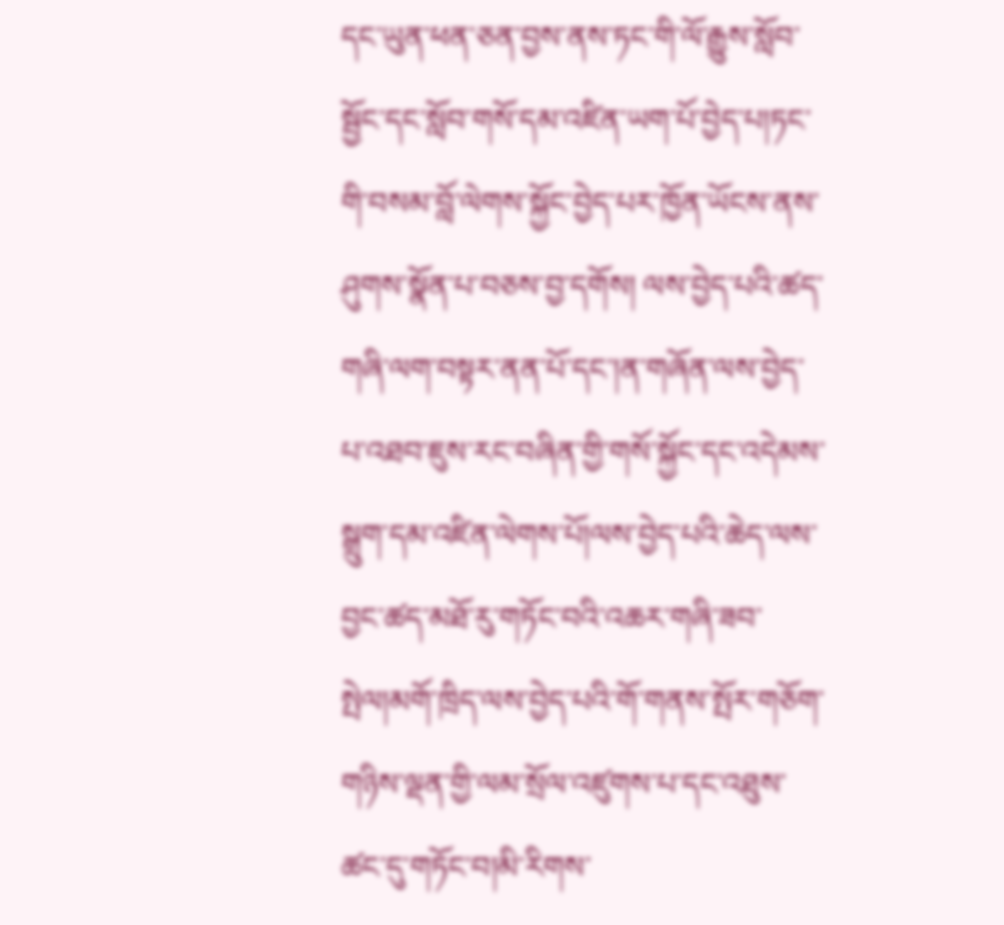དང་ཡུན་ཕན་ཅན་བྱས་ནས་ཏང་གི་ལོ་རྒྱུས་སློབ་སྦྱོང་དང་སློབ་གསོ་དམ་འཛིན་ཡག་པོ་བྱེད་པ།ཏང་གི་བསམ་བློ་ལེགས་སྐྱོང་བྱེད་པར་ཁྱོན་ཡོངས་ནས་ཤུགས་སྣོན་པ་བཅས་བྱ་དགོས། ལས་བྱེད་པའི་ཚད་གཞི་ལག་བསྟར་ནན་པོ་དང་།ན་གཞོན་ལས་བྱེད་པ་འཐབ་ཇུས་རང་བཞིན་གྱི་གསོ་སྐྱོང་དང་འདེམས་སྒྲུག་དམ་འཛིན་ལེགས་པོ།ལས་བྱེད་པའི་ཆེད་ལས་བྱང་ཚད་མཐོ་རུ་གཏོང་བའི་འཆར་གཞི་ཟབ་སྤེལ།མགོ་ཁྲིད་ལས་བྱེད་པའི་གོ་གནས་སྤོར་གཅོག་གཉིས་ལྡན་གྱི་ལམ་སྲོལ་འཛུགས་པ་དང་འཐུས་ཚང་དུ་གཏོང་བ།མི་རིགས་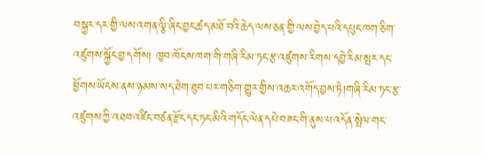བསྐྱར་དར་གྱི་ལས་འགན་ལྕི་ཞིང་བྱང་ཚད་མཐོ་བའི་ཆེད་ལས་ཅན་གྱི་ལས་བྱེད་པའི་དཔུང་ཁག་ཅིག་འཛུགས་སྐྱོང་བྱ་དགོས། ཁྱབ་ཁོངས་ཁག་གི་གཞི་རིམ་ཏང་རྩ་འཛུགས་རིགས་དབྱེ་རིམ་སྤར་དང་ཕྱོགས་ཡོངས་ནས་ཉམས་སད་ཐེག་ཐུབ་པར་གཅིག་གྱུར་གྱིས་འཆར་འགོད་བྱས་ཏེ།གཞི་རིམ་ཏང་རྩ་འཛུགས་ཀྱི་འཐབ་འཛིང་བཙན་རྫོང་དང་ཏང་མིའི་གདོང་ལེན་དཔེ་བཟང་གི་ནུས་པ་འདོན་སྤེལ་གང་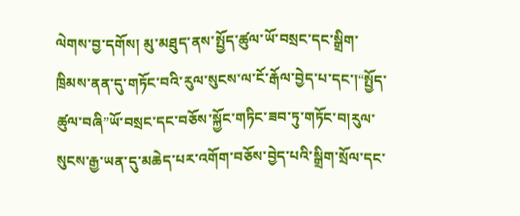ལེགས་བྱ་དགོས། མུ་མཐུད་ནས་སྤྱོད་ཚུལ་ཡོ་བསྲང་དང་སྒྲིག་ཁྲིམས་ནན་དུ་གཏོང་བའི་རུལ་སུངས་ལ་ངོ་རྒོལ་བྱེད་པ་དང་།“སྤྱོད་ཚུལ་བཞི”ཡོ་བསྲང་དང་བཅོས་སྐྱོང་གཏིང་ཟབ་ཏུ་གཏོང་བ།རུལ་སུངས་རྒྱ་ཡན་དུ་མཆེད་པར་འགོག་བཅོས་བྱེད་པའི་སྒྲིག་སྲོལ་དང་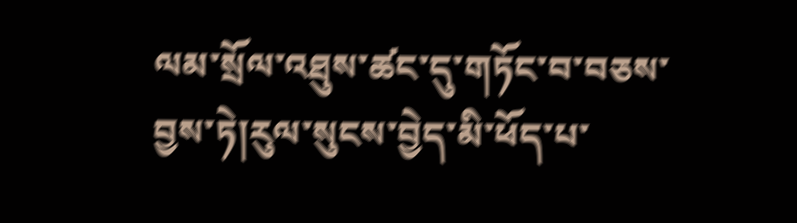ལམ་སྲོལ་འཐུས་ཚང་དུ་གཏོང་བ་བཅས་བྱས་ཏེ།རུལ་སུངས་བྱེད་མི་ཕོད་པ་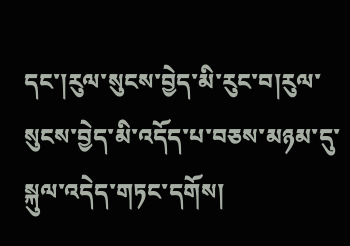དང་།རུལ་སུངས་བྱེད་མི་རུང་བ།རུལ་སུངས་བྱེད་མི་འདོད་པ་བཅས་མཉམ་དུ་སྐུལ་འདེད་གཏང་དགོས།